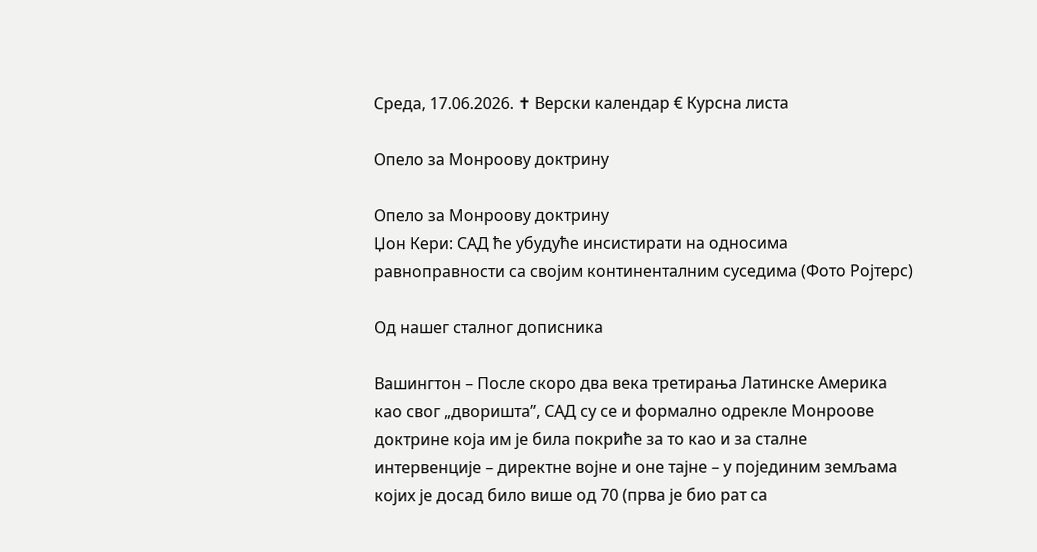Среда, 17.06.2026. ✝ Верски календар € Курсна листа

Опело за Монроову доктрину

Опело за Монроову доктрину
Џон Кери: САД ће убудуће инсистирати на односима равноправности са својим континенталним суседима (Фото Ројтерс)

Од нашег сталног дописника

Вашингтон – После скоро два века третирања Латинске Америка као свог „дворишта”, САД су се и формално одрекле Монроове доктрине која им је била покриће за то као и за сталне интервенције – директне војне и оне тајне – у појединим земљама којих је досад било више од 70 (прва је био рат са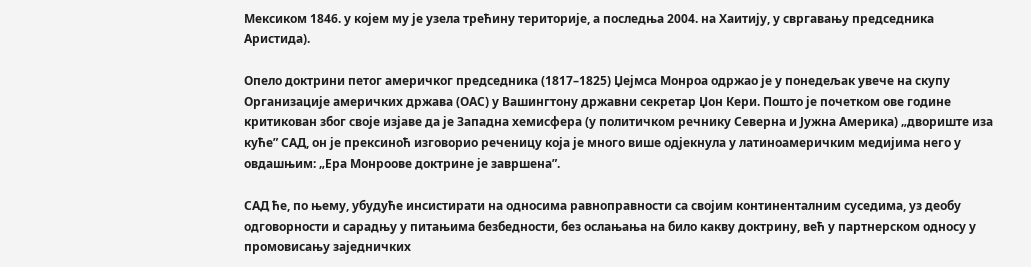Мексиком 1846. у којем му је узела трећину територије, а последња 2004. на Хаитију, у свргавању председника Аристида).

Опело доктрини петог америчког председника (1817–1825) Џејмса Монроа одржао је у понедељак увече на скупу Организације америчких држава (ОАС) у Вашингтону државни секретар Џон Кери. Пошто је почетком ове године критикован због своје изјаве да је Западна хемисфера (у политичком речнику Северна и Јужна Америка) „двориште иза куће” САД, он је прексиноћ изговорио реченицу која је много више одјекнула у латиноамеричким медијима него у овдашњим: „Ера Монроове доктрине је завршена”.

САД ће, по њему, убудуће инсистирати на односима равноправности са својим континенталним суседима, уз деобу одговорности и сарадњу у питањима безбедности, без ослањања на било какву доктрину, већ у партнерском односу у промовисању заједничких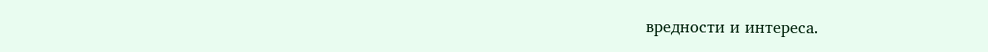вредности и интереса.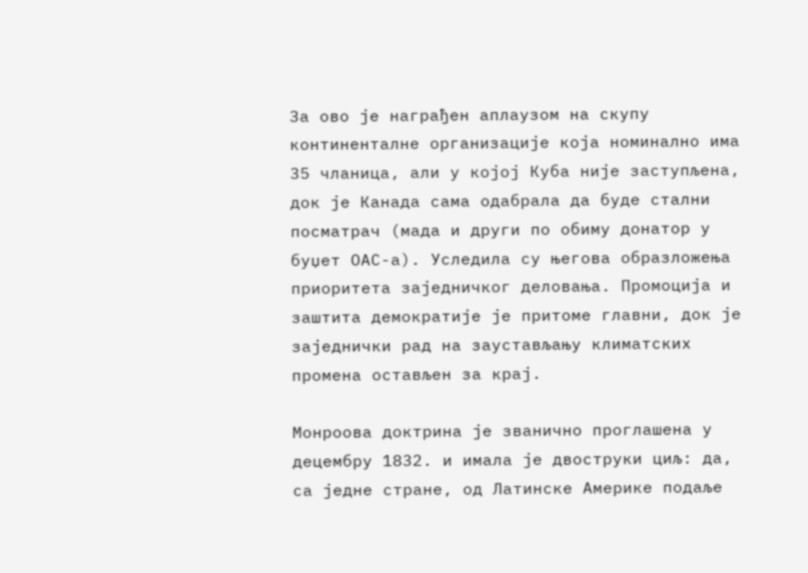За ово је награђен аплаузом на скупу континенталне организације која номинално има 35 чланица, али у којој Куба није заступљена, док је Канада сама одабрала да буде стални посматрач (мада и други по обиму донатор у буџет ОАС-а). Уследила су његова образложења приоритета заједничког деловања. Промоција и заштита демократије је притоме главни, док је заједнички рад на заустављању климатских промена остављен за крај.

Монроова доктрина је званично проглашена у децембру 1832. и имала је двоструки циљ: да, са једне стране, од Латинске Америке подаље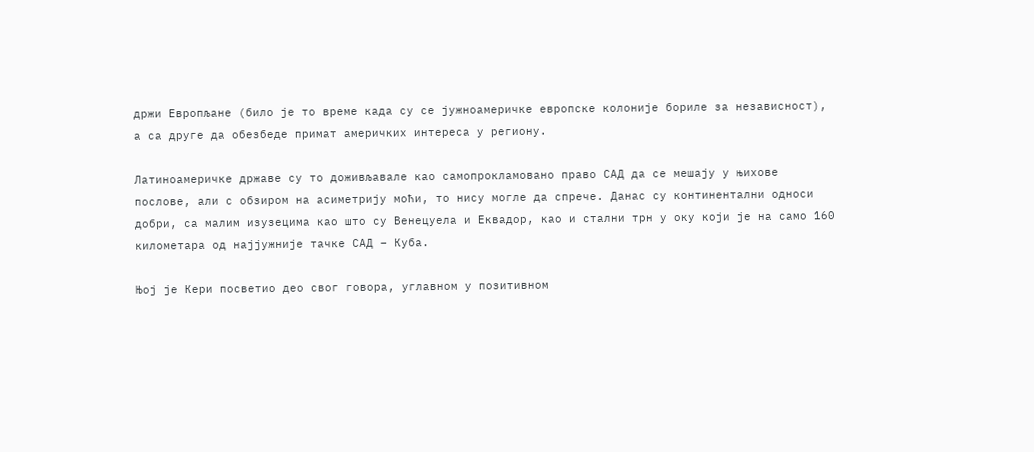држи Европљане (било је то време када су се јужноамеричке европске колоније бориле за независност), а са друге да обезбеде примат америчких интереса у региону.

Латиноамеричке државе су то доживљавале као самопрокламовано право САД да се мешају у њихове послове, али с обзиром на асиметрију моћи, то нису могле да спрече. Данас су континентални односи добри, са малим изузецима као што су Венецуела и Еквадор, као и стални трн у оку који је на само 160 километара од најјужније тачке САД – Куба.

Њој је Кери посветио део свог говора, углавном у позитивном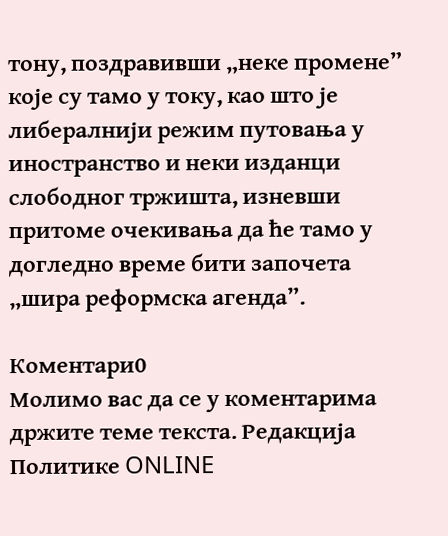тону, поздравивши „неке промене” које су тамо у току, као што је либералнији режим путовања у иностранство и неки изданци слободног тржишта, изневши притоме очекивања да ће тамо у догледно време бити започета „шира реформска агенда”.

Коментари0
Молимо вас да се у коментарима држите теме текста. Редакција Политике ONLINE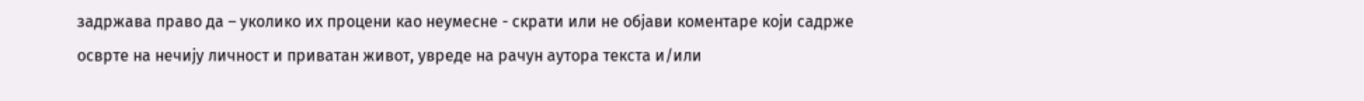задржава право да – уколико их процени као неумесне - скрати или не објави коментаре који садрже осврте на нечију личност и приватан живот, увреде на рачун аутора текста и/или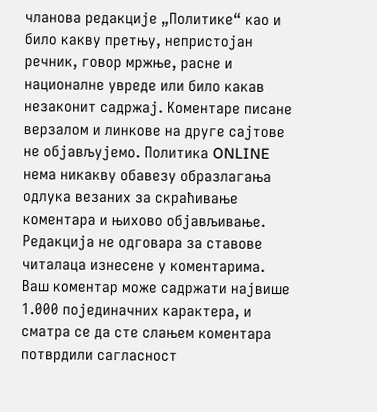чланова редакције „Политике“ као и било какву претњу, непристојан речник, говор мржње, расне и националне увреде или било какав незаконит садржај. Коментаре писане верзалом и линкове на друге сајтове не објављујемо. Политика ONLINE нема никакву обавезу образлагања одлука везаних за скраћивање коментара и њихово објављивање. Редакција не одговара за ставове читалаца изнесене у коментарима. Ваш коментар може садржати највише 1.000 појединачних карактера, и сматра се да сте слањем коментара потврдили сагласност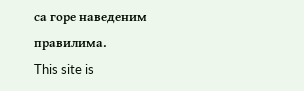са горе наведеним правилима.
This site is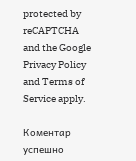protected by reCAPTCHA and the Google Privacy Policy and Terms of Service apply.

Комeнтар успeшно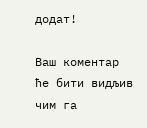додат!

Ваш комeнтар ћe бити видљив чим га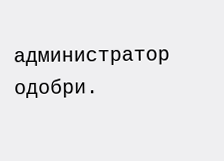администратор одобри.